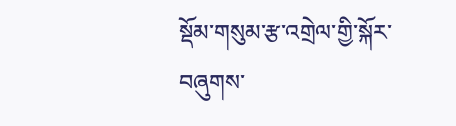སྡོམ་གསུམ་རྩ་འགྲེལ་གྱི་སྐོར་བཞུགས་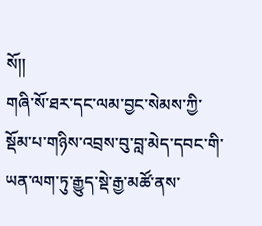སོ།།
གཞི་སོ་ཐར་དང་ལམ་བྱང་སེམས་ཀྱི་སྡོམ་པ་གཉིས་འབྲས་བུ་བླ་མེད་དབང་གི་ཡན་ལག་ཏུ་རྒྱུད་སྡེ་རྒྱ་མཚོ་ནས་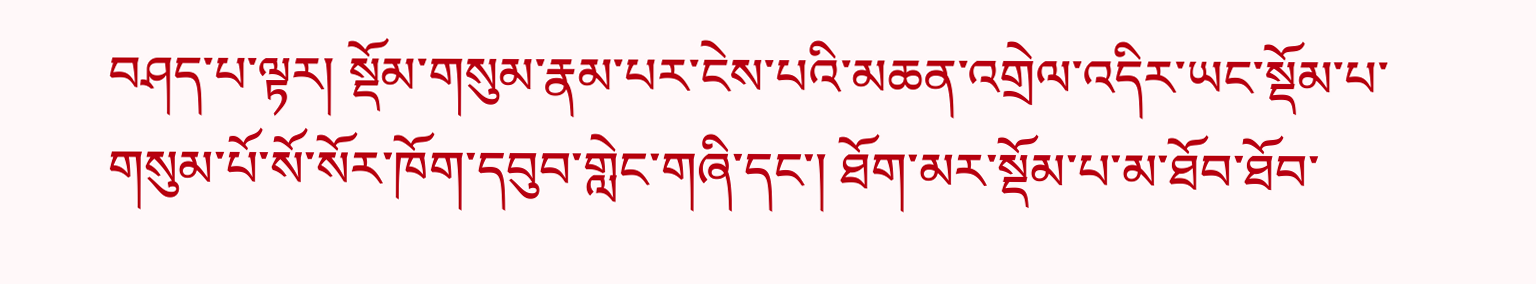བཤད་པ་ལྟར། སྡོམ་གསུམ་རྣམ་པར་ངེས་པའི་མཆན་འགྲེལ་འདིར་ཡང་སྡོམ་པ་གསུམ་པོ་སོ་སོར་ཁོག་དབུབ་གླེང་གཞི་དང་། ཐོག་མར་སྡོམ་པ་མ་ཐོབ་ཐོབ་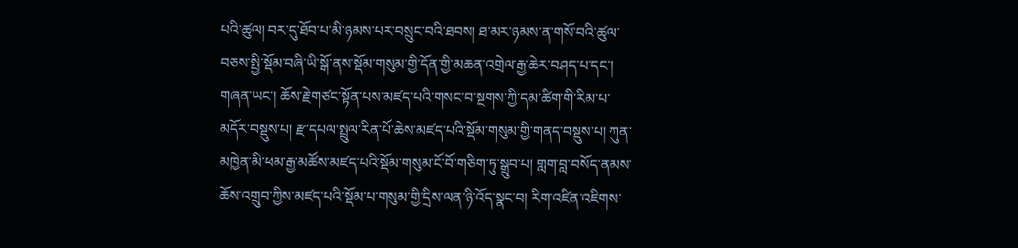པའི་ཚུལ། བར་དུ་ཐོབ་པ་མི་ཉམས་པར་བསྲུང་བའི་ཐབས། ཐ་མར་ཉམས་ན་གསོ་བའི་ཚུལ་བཅས་སྤྱི་སྡོམ་བཞི་ཡི་སྒོ་ནས་སྡོམ་གསུམ་གྱི་དོན་གྱི་མཆན་འགྲེལ་རྒྱ་ཆེར་བཤད་པ་དང་། གཞན་ཡང་། ཆོས་རྗེ་གཙང་སྟོན་པས་མཛད་པའི་གསང་བ་སྔགས་ཀྱི་དམ་ཚིག་གི་རིམ་པ་མདོར་བསྡུས་པ། རྫ་དཔལ་སྤྲུལ་རིན་པོ་ཆེས་མཛད་པའི་སྡོམ་གསུམ་གྱི་གནད་བསྡུས་པ། ཀུན་མཁྱེན་མི་ཕམ་རྒྱ་མཚོས་མཛད་པའི་སྡོམ་གསུམ་ངོ་བོ་གཅིག་ཏུ་སྒྲུབ་པ། གླག་བླ་བསོད་ནམས་ཆོས་འགྲུབ་ཀྱིས་མཛད་པའི་སྡོམ་པ་གསུམ་གྱི་དྲིས་ལན་ཉི་འོད་སྣང་བ། རིག་འཛིན་འཇིགས་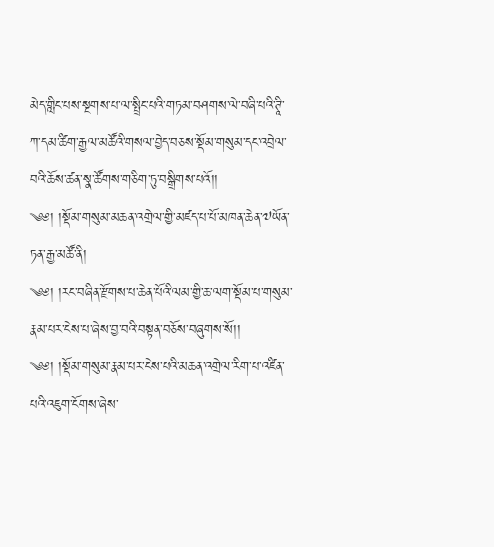མེད་གླིང་པས་སྔགས་པ་ལ་སྤྲིང་པའི་གཏམ་བཤགས་ལེ་བཞི་པའི་ཊཱི་ཀ་དམ་ཚིག་རྒྱལ་མཚོའི་གསལ་བྱེད་བཅས་སྡོམ་གསུམ་དང་འབྲེལ་བའི་ཆོས་ཚན་སྣ་ཚོགས་གཅིག་ཏུ་བསྒྲིགས་པའོ།།
༄༅། །སྡོམ་གསུམ་མཆན་འགྲེལ་གྱི་མཛད་པ་པོ་མཁན་ཆེན་༧ཡོན་ཏན་རྒྱ་མཚོ་ནི།
༄༅། །རང་བཞིན་རྫོགས་པ་ཆེན་པོའི་ལམ་གྱི་ཆ་ལག་སྡོམ་པ་གསུམ་རྣམ་པར་ངེས་པ་ཞེས་བྱ་བའི་བསྟན་བཅོས་བཞུགས་སོ།།
༄༅། །སྡོམ་གསུམ་རྣམ་པར་ངེས་པའི་མཆན་འགྲེལ་རིག་པ་འཛིན་པའི་འཇུག་ངོགས་ཞེས་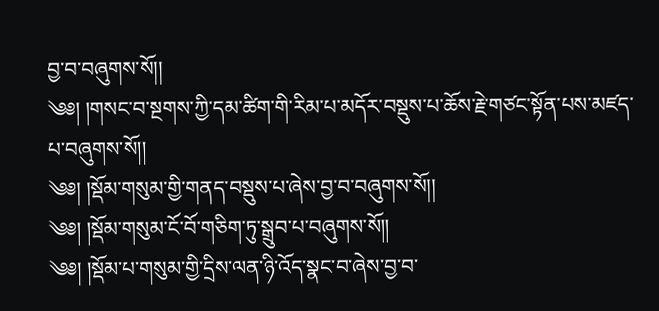བྱ་བ་བཞུགས་སོ།།
༄༅། །གསང་བ་སྔགས་ཀྱི་དམ་ཚིག་གི་རིམ་པ་མདོར་བསྡུས་པ་ཆོས་རྗེ་གཙང་སྟོན་པས་མཛད་པ་བཞུགས་སོ།།
༄༅། །སྡོམ་གསུམ་གྱི་གནད་བསྡུས་པ་ཞེས་བྱ་བ་བཞུགས་སོ།།
༄༅། །སྡོམ་གསུམ་ངོ་བོ་གཅིག་ཏུ་སྒྲུབ་པ་བཞུགས་སོ།།
༄༅། །སྡོམ་པ་གསུམ་གྱི་དྲིས་ལན་ཉི་འོད་སྣང་བ་ཞེས་བྱ་བ་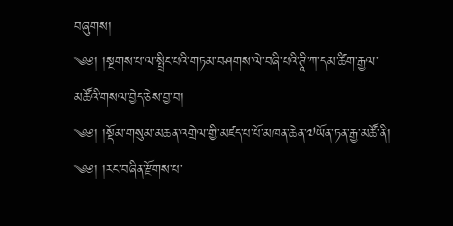བཞུགས།
༄༅། །སྔགས་པ་ལ་སྤྲིང་པའི་གཏམ་བཤགས་ལེ་བཞི་པའི་ཊཱི་ཀ་དམ་ཚིག་རྒྱལ་མཚོའི་གསལ་བྱེད་ཅེས་བྱ་བ།
༄༅། །སྡོམ་གསུམ་མཆན་འགྲེལ་གྱི་མཛད་པ་པོ་མཁན་ཆེན་༧ཡོན་ཏན་རྒྱ་མཚོ་ནི།
༄༅། །རང་བཞིན་རྫོགས་པ་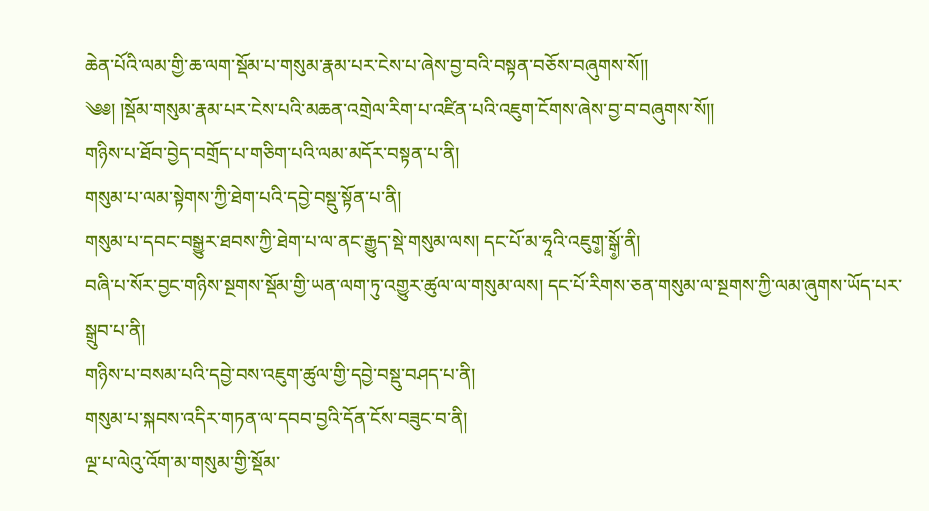ཆེན་པོའི་ལམ་གྱི་ཆ་ལག་སྡོམ་པ་གསུམ་རྣམ་པར་ངེས་པ་ཞེས་བྱ་བའི་བསྟན་བཅོས་བཞུགས་སོ།།
༄༅། །སྡོམ་གསུམ་རྣམ་པར་ངེས་པའི་མཆན་འགྲེལ་རིག་པ་འཛིན་པའི་འཇུག་ངོགས་ཞེས་བྱ་བ་བཞུགས་སོ།།
གཉིས་པ་ཐོབ་བྱེད་བགྲོད་པ་གཅིག་པའི་ལམ་མདོར་བསྟན་པ་ནི།
གསུམ་པ་ལམ་སྟེགས་ཀྱི་ཐེག་པའི་དབྱེ་བསྡུ་སྟོན་པ་ནི།
གསུམ་པ་དབང་བསྒྱུར་ཐབས་ཀྱི་ཐེག་པ་ལ་ནང་རྒྱུད་སྡེ་གསུམ་ལས། དང་པོ་མ་ཧཱའི་འཇུག༵་སྒོ༵་ནི།
བཞི་པ་སོར་བྱང་གཉིས་སྔགས་སྡོམ་གྱི་ཡན་ལག་ཏུ་འགྱུར་ཚུལ་ལ་གསུམ་ལས། དང་པོ་རིགས་ཅན་གསུམ་ལ་སྔགས་ཀྱི་ལམ་ཞུགས་ཡོད་པར་སྒྲུབ་པ་ནི།
གཉིས་པ་བསམ་པའི་དབྱེ་བས་འཇུག་ཚུལ་གྱི་དབྱེ་བསྡུ་བཤད་པ་ནི།
གསུམ་པ་སྐབས་འདིར་གཏན་ལ་དབབ་བྱའི་དོན་ངོས་བཟུང་བ་ནི།
ལྔ་པ་ལེའུ་འོག་མ་གསུམ་གྱི་སྡོམ་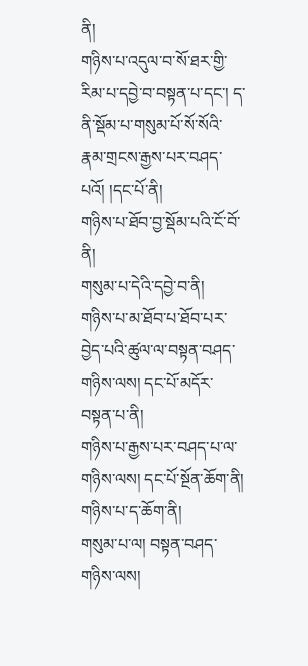ནི།
གཉིས་པ་འདུལ་བ་སོ་ཐར་གྱི་རིམ་པ་དབྱེ་བ་བསྟན་པ་དང་། ད་ནི་སྡོམ་པ་གསུམ་པོ་སོ་སོའི་རྣམ་གྲངས་རྒྱས་པར་བཤད་པའོ། །དང་པོ་ནི།
གཉིས་པ་ཐོབ་བྱ་སྡོམ་པའི་ངོ་བོ་ནི།
གསུམ་པ་དེའི་དབྱེ་བ་ནི།
གཉིས་པ་མ་ཐོབ་པ་ཐོབ་པར་བྱེད་པའི་ཚུལ་ལ་བསྟན་བཤད་གཉིས་ལས། དང་པོ་མདོར་བསྟན་པ་ནི།
གཉིས་པ་རྒྱས་པར་བཤད་པ་ལ་གཉིས་ལས། དང་པོ་སྔོན་ཆོག་ནི།
གཉིས་པ་ད་ཆོག་ནི།
གསུམ་པ་ལ། བསྟན་བཤད་གཉིས་ལས།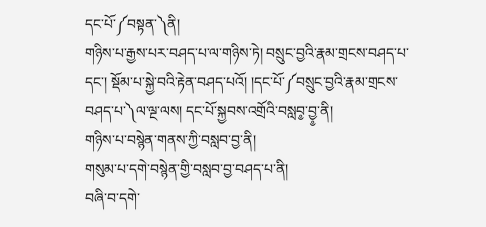དང་པོ་༼བསྟན་༽ནི།
གཉིས་པ་རྒྱས་པར་བཤད་པ་ལ་གཉིས་ཏེ། བསྲུང་བྱའི་རྣམ་གྲངས་བཤད་པ་དང་། སྡོམ་པ་སྐྱེ་བའི་རྟེན་བཤད་པའོ། །དང་པོ་༼བསྲུང་བྱའི་རྣམ་གྲངས་བཤད་པ་༽ལ་ལྔ་ལས། དང་པོ་སྐྱབས་འགྲོའི་བསླབ༵་བྱ༵་ནི།
གཉིས་པ་བསྙེན་གནས་ཀྱི་བསླབ་བྱ་ནི།
གསུམ་པ་དགེ་བསྙེན་གྱི་བསླབ་བྱ་བཤད་པ་ནི།
བཞི་བ་དགེ་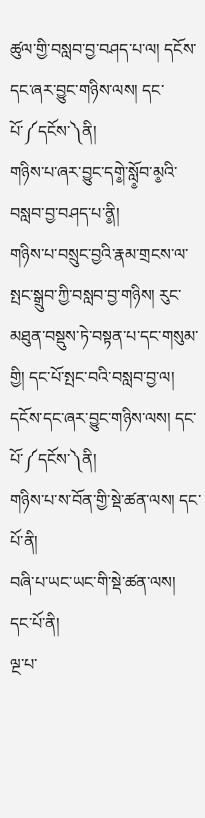ཚུལ་གྱི་བསླབ་བྱ་བཤད་པ་ལ། དངོས་དང་ཞར་བྱུང་གཉིས་ལས། དང་པོ་༼དངོས་༽ནི།
གཉིས་པ་ཞར་བྱུང་དགེ༵་སློ༵བ་མ༵འི་བསླབ་བྱ་བཤད་པ་ནི༵།
གཉིས་པ་བསྲུང་བྱའི་རྣམ་གྲངས་ལ་སྤང་སྒྲུབ་ཀྱི་བསླབ་བྱ་གཉིས། རུང་མཐུན་བསྡུས་ཏེ་བསྟན་པ་དང་གསུམ་གྱི། དང་པོ་སྤང་བའི་བསླབ་བྱ་ལ། དངོས་དང་ཞར་བྱུང་གཉིས་ལས། དང་པོ་༼དངོས་༽ནི།
གཉིས་པ་ས་བོན་གྱི་སྡེ་ཚན་ལས། དང་པོ་ནི།
བཞི་པ་ཡང་ཡང་གི་སྡེ་ཚན་ལས། དང་པོ་ནི།
ལྔ་པ་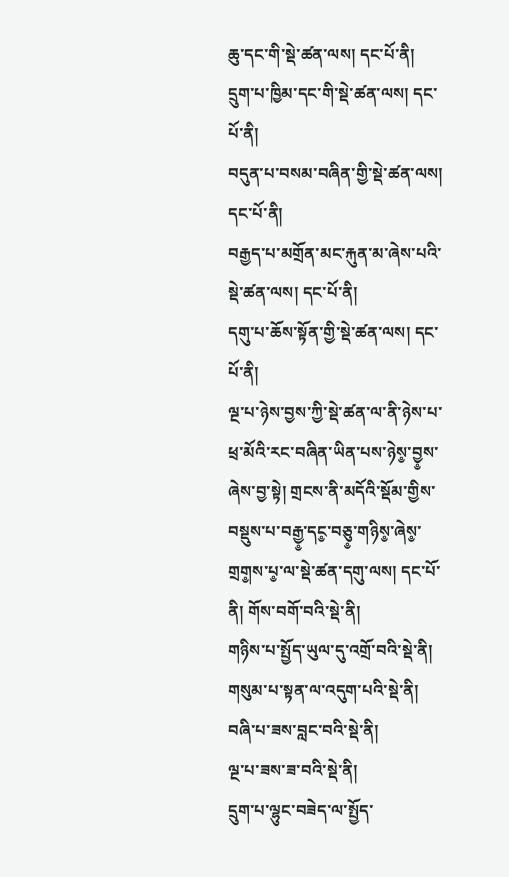ཆུ་དང་གི་སྡེ་ཚན་ལས། དང་པོ་ནི།
དྲུག་པ་ཁྱིམ་དང་གི་སྡེ་ཚན་ལས། དང་པོ་ནི།
བདུན་པ་བསམ་བཞིན་གྱི་སྡེ་ཚན་ལས། དང་པོ་ནི།
བརྒྱད་པ་མགྲོན་མང་རྐུན་མ་ཞེས་པའི་སྡེ་ཚན་ལས། དང་པོ་ནི།
དགུ་པ་ཆོས་སྟོན་གྱི་སྡེ་ཚན་ལས། དང་པོ་ནི།
ལྔ་པ་ཉེས་བྱས་ཀྱི་སྡེ་ཚན་ལ་ནི་ཉེས་པ་ཕྲ་མོའི་རང་བཞིན་ཡིན་པས་ཉེས༵་བྱ༵ས་ཞེས་བྱ་སྟེ། གྲངས་ནི་མདོའི་སྡོམ་གྱིས་བསྡུས་པ་བརྒྱ༵་དང༵་བཅུ༵་གཉིས༵་ཞེས༵་གྲག༵ས་པ༵་ལ་སྡེ་ཚན་དགུ་ལས། དང་པོ་ནི། གོས་བགོ་བའི་སྡེ་ནི།
གཉིས་པ་སྤྱོད་ཡུལ་དུ་འགྲོ་བའི་སྡེ་ནི།
གསུམ་པ་སྟན་ལ་འདུག་པའི་སྡེ་ནི།
བཞི་པ་ཟས་བླང་བའི་སྡེ་ནི།
ལྔ་པ་ཟས་ཟ་བའི་སྡེ་ནི།
དྲུག་པ་ལྷུང་བཟེད་ལ་སྤྱོད་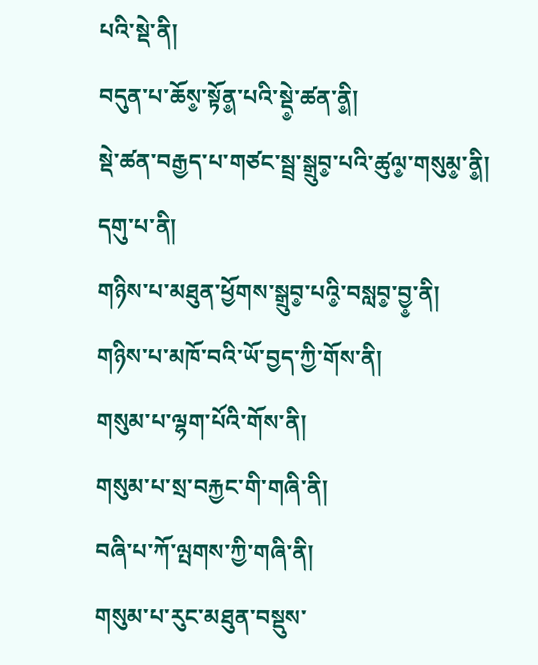པའི་སྡེ་ནི།
བདུན་པ་ཆོས༵་སྟོན༵་པའི་སྡེ༵་ཚན་ནི༵།
སྡེ་ཚན་བརྒྱད་པ་གཙང་སྦྲ་སྒྲུབ༵་པའི་ཚུལ༵་གསུམ༵་ནི༵།
དགུ་པ་ནི།
གཉིས་པ་མཐུན་ཕྱོགས་སྒྲུབ༵་པའི༵་བསླབ༵་བྱ༵་ནི།
གཉིས་པ་མཁོ་བའི་ཡོ་བྱད་ཀྱི་གོས་ནི།
གསུམ་པ་ལྷག་པོའི་གོས་ནི།
གསུམ་པ་སྲ་བརྐྱང་གི་གཞི་ནི།
བཞི་པ་ཀོ་ལྤགས་ཀྱི་གཞི་ནི།
གསུམ་པ་རུང་མཐུན་བསྡུས་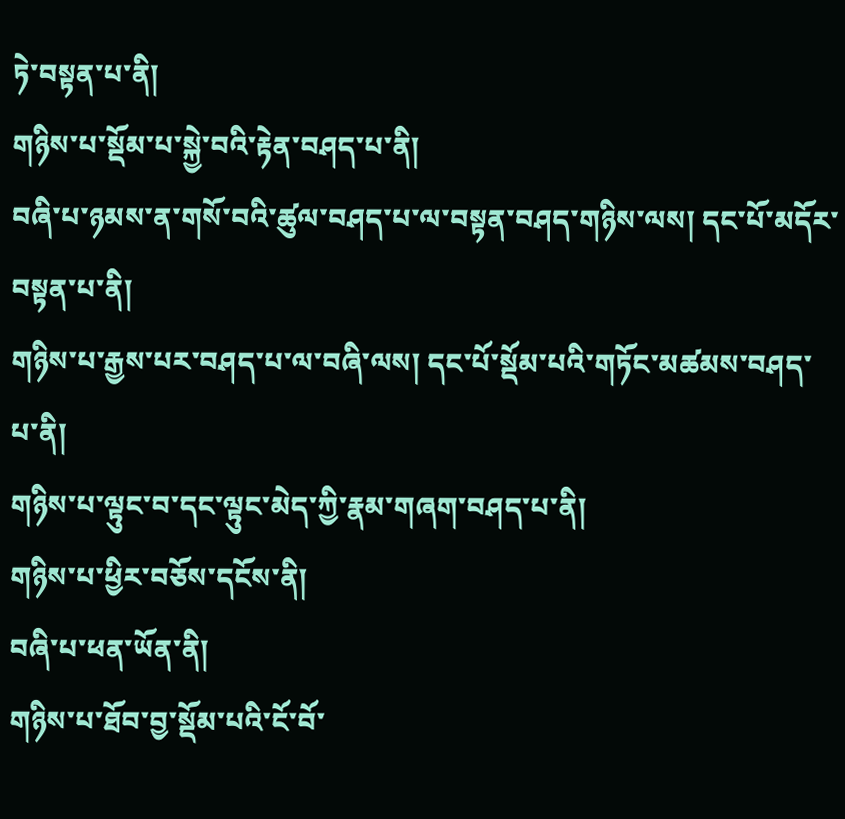ཏེ་བསྟན་པ་ནི།
གཉིས་པ་སྡོམ་པ་སྐྱེ་བའི་རྟེན་བཤད་པ་ནི།
བཞི་པ་ཉམས་ན་གསོ་བའི་ཚུལ་བཤད་པ་ལ་བསྟན་བཤད་གཉིས་ལས། དང་པོ་མདོར་བསྟན་པ་ནི།
གཉིས་པ་རྒྱས་པར་བཤད་པ་ལ་བཞི་ལས། དང་པོ་སྡོམ་པའི་གཏོང་མཚམས་བཤད་པ་ནི།
གཉིས་པ་ལྟུང་བ་དང་ལྟུང་མེད་ཀྱི་རྣམ་གཞག་བཤད་པ་ནི།
གཉིས་པ་ཕྱིར་བཅོས་དངོས་ནི།
བཞི་པ་ཕན་ཡོན་ནི།
གཉིས་པ་ཐོབ་བྱ་སྡོམ་པའི་ངོ་བོ་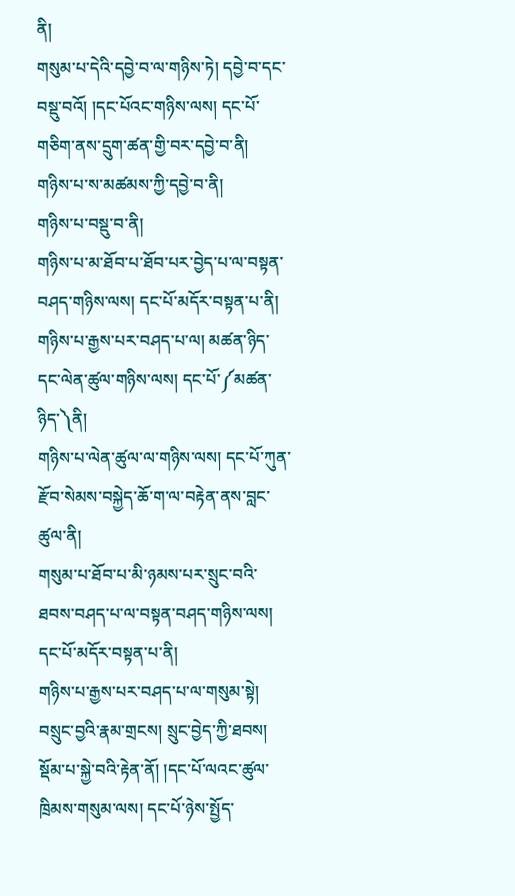ནི།
གསུམ་པ་དེའི་དབྱེ་བ་ལ་གཉིས་ཏེ། དབྱེ་བ་དང་བསྡུ་བའོ། །དང་པོའང་གཉིས་ལས། དང་པོ་གཅིག་ནས་དྲུག་ཚན་གྱི་བར་དབྱེ་བ་ནི།
གཉིས་པ་ས་མཚམས་ཀྱི་དབྱེ་བ་ནི།
གཉིས་པ་བསྡུ་བ་ནི།
གཉིས་པ་མ་ཐོབ་པ་ཐོབ་པར་བྱེད་པ་ལ་བསྟན་བཤད་གཉིས་ལས། དང་པོ་མདོར་བསྟན་པ་ནི།
གཉིས་པ་རྒྱས་པར་བཤད་པ་ལ། མཚན་ཉིད་དང་ལེན་ཚུལ་གཉིས་ལས། དང་པོ་༼མཚན་ཉིད་༽ནི།
གཉིས་པ་ལེན་ཚུལ་ལ་གཉིས་ལས། དང་པོ་ཀུན་རྫོབ་སེམས་བསྐྱེད་ཆོ་ག་ལ་བརྟེན་ནས་བླང་ཚུལ་ནི།
གསུམ་པ་ཐོབ་པ་མི་ཉམས་པར་སྲུང་བའི་ཐབས་བཤད་པ་ལ་བསྟན་བཤད་གཉིས་ལས། དང་པོ་མདོར་བསྟན་པ་ནི།
གཉིས་པ་རྒྱས་པར་བཤད་པ་ལ་གསུམ་སྟེ། བསྲུང་བྱའི་རྣམ་གྲངས། སྲུང་བྱེད་ཀྱི་ཐབས། སྡོམ་པ་སྐྱེ་བའི་རྟེན་ནོ། །དང་པོ་ལའང་ཚུལ་ཁྲིམས་གསུམ་ལས། དང་པོ་ཉེས་སྤྱོད་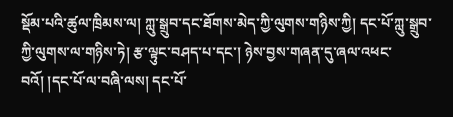སྡོམ་པའི་ཚུལ་ཁྲིམས་ལ། ཀླུ་སྒྲུབ་དང་ཐོགས་མེད་ཀྱི་ལུགས་གཉིས་ཀྱི། དང་པོ་ཀླུ་སྒྲུབ་ཀྱི་ལུགས་ལ་གཉིས་ཏེ། རྩ་ལྟུང་བཤད་པ་དང་། ཉེས་བྱས་གཞན་དུ་ཞལ་འཕང་བའོ། །དང་པོ་ལ་བཞི་ལས། དང་པོ་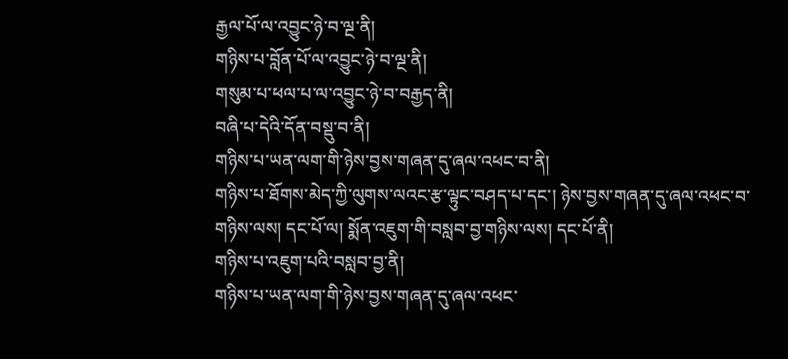རྒྱལ་པོ་ལ་འབྱུང་ཉེ་བ་ལྔ་ནི།
གཉིས་པ་བློན་པོ་ལ་འབྱུང་ཉེ་བ་ལྔ་ནི།
གསུམ་པ་ཕལ་པ་ལ་འབྱུང་ཉེ་བ་བརྒྱད་ནི།
བཞི་པ་དེའི་དོན་བསྡུ་བ་ནི།
གཉིས་པ་ཡན་ལག་གི་ཉེས་བྱས་གཞན་དུ་ཞལ་འཕང་བ་ནི།
གཉིས་པ་ཐོགས་མེད་ཀྱི་ལུགས་ལའང་རྩ་ལྟུང་བཤད་པ་དང་། ཉེས་བྱས་གཞན་དུ་ཞལ་འཕང་བ་གཉིས་ལས། དང་པོ་ལ། སྨོན་འཇུག་གི་བསླབ་བྱ་གཉིས་ལས། དང་པོ་ནི།
གཉིས་པ་འཇུག་པའི་བསླབ་བྱ་ནི།
གཉིས་པ་ཡན་ལག་གི་ཉེས་བྱས་གཞན་དུ་ཞལ་འཕང་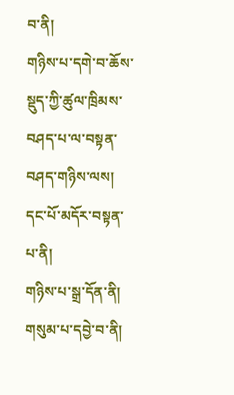བ་ནི།
གཉིས་པ་དགེ་བ་ཆོས་སྡུད་ཀྱི་ཚུལ་ཁྲིམས་བཤད་པ་ལ་བསྟན་བཤད་གཉིས་ལས། དང་པོ་མདོར་བསྟན་པ་ནི།
གཉིས་པ་སྒྲ་དོན་ནི།
གསུམ་པ་དབྱེ་བ་ནི།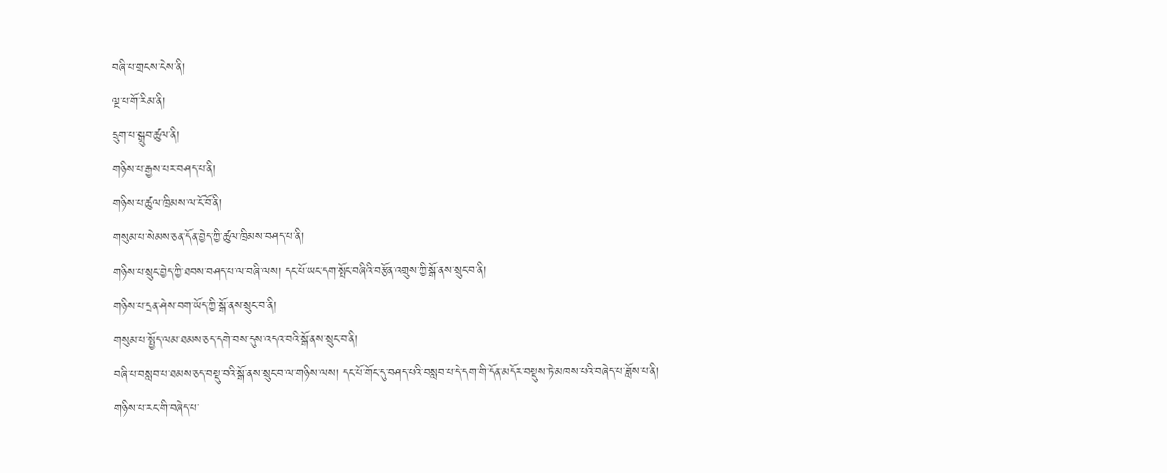བཞི་པ་གྲངས་ངེས་ནི།
ལྔ་པ་གོ་རིམ་ནི།
དྲུག་པ་སྒྲུབ་ཚུལ་ནི།
གཉིས་པ་རྒྱས་པར་བཤད་པ་ནི།
གཉིས་པ་ཚུལ་ཁྲིམས་ལ་ངོ་བོ་ནི།
གསུམ་པ་སེམས་ཅན་དོན་བྱེད་ཀྱི་ཚུལ་ཁྲིམས་བཤད་པ་ནི།
གཉིས་པ་སྲུང་བྱེད་ཀྱི་ཐབས་བཤད་པ་ལ་བཞི་ལས། དང་པོ་ཡང་དག་སྤོང་བཞིའི་བརྩོན་འགྲུས་ཀྱི་སྒོ་ནས་སྲུང་བ་ནི།
གཉིས་པ་དྲན་ཤེས་བག་ཡོད་ཀྱི་སྒོ་ནས་སྲུང་བ་ནི།
གསུམ་པ་སྤྱོད་ལམ་ཐམས་ཅད་དགེ་བས་དུས་འདའ་བའི་སྒོ་ནས་སྲུང་བ་ནི།
བཞི་པ་བསླབ་པ་ཐམས་ཅད་བསྡུ་བའི་སྒོ་ནས་སྲུང་བ་ལ་གཉིས་ལས། དང་པོ་གོང་དུ་བཤད་པའི་བསླབ་པ་དེ་དག་གི་དོན་མདོར་བསྡུས་ཏེ་མཁས་པའི་བཞེད་པ་ཟློས་པ་ནི།
གཉིས་པ་རང་གི་བཞེད་པ་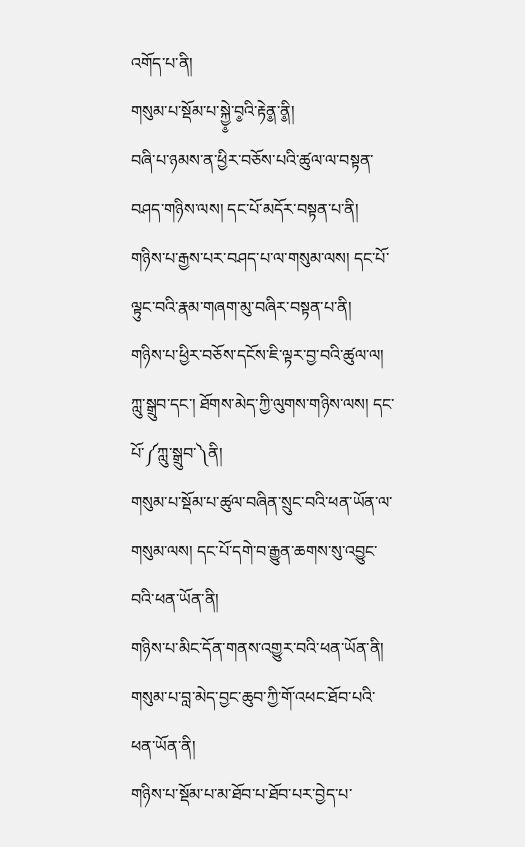འགོད་པ་ནི།
གསུམ་པ་སྡོམ་པ་སྐྱེ༵་བ༵འི་རྟེན༵་ནི༵།
བཞི་པ་ཉམས་ན་ཕྱིར་བཅོས་པའི་ཚུལ་ལ་བསྟན་བཤད་གཉིས་ལས། དང་པོ་མདོར་བསྟན་པ་ནི།
གཉིས་པ་རྒྱས་པར་བཤད་པ་ལ་གསུམ་ལས། དང་པོ་ལྟུང་བའི་རྣམ་གཞག་མུ་བཞིར་བསྟན་པ་ནི།
གཉིས་པ་ཕྱིར་བཅོས་དངོས་ཇི་ལྟར་བྱ་བའི་ཚུལ་ལ། ཀླུ་སྒྲུབ་དང་། ཐོགས་མེད་ཀྱི་ལུགས་གཉིས་ལས། དང་པོ་༼ཀླུ་སྒྲུབ་༽ནི།
གསུམ་པ་སྡོམ་པ་ཚུལ་བཞིན་སྲུང་བའི་ཕན་ཡོན་ལ་གསུམ་ལས། དང་པོ་དགེ་བ་རྒྱུན་ཆགས་སུ་འབྱུང་བའི་ཕན་ཡོན་ནི།
གཉིས་པ་མིང་དོན་གནས་འགྱུར་བའི་ཕན་ཡོན་ནི།
གསུམ་པ་བླ་མེད་བྱང་ཆུབ་ཀྱི་གོ་འཕང་ཐོབ་པའི་ཕན་ཡོན་ནི།
གཉིས་པ་སྡོམ་པ་མ་ཐོབ་པ་ཐོབ་པར་བྱེད་པ་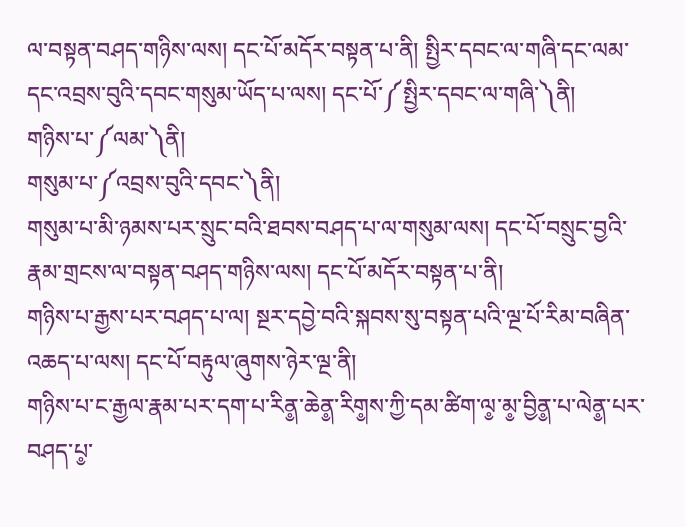ལ་བསྟན་བཤད་གཉིས་ལས། དང་པོ་མདོར་བསྟན་པ་ནི། སྤྱིར་དབང་ལ་གཞི་དང་ལམ་དང་འབྲས་བུའི་དབང་གསུམ་ཡོད་པ་ལས། དང་པོ་༼སྤྱིར་དབང་ལ་གཞི་༽ནི།
གཉིས་པ་༼ལམ་༽ནི།
གསུམ་པ་༼འབྲས་བུའི་དབང་༽ནི།
གསུམ་པ་མི་ཉམས་པར་སྲུང་བའི་ཐབས་བཤད་པ་ལ་གསུམ་ལས། དང་པོ་བསྲུང་བྱའི་རྣམ་གྲངས་ལ་བསྟན་བཤད་གཉིས་ལས། དང་པོ་མདོར་བསྟན་པ་ནི།
གཉིས་པ་རྒྱས་པར་བཤད་པ་ལ། སྔར་དབྱེ་བའི་སྐབས་སུ་བསྟན་པའི་ལྔ་པོ་རིམ་བཞིན་འཆད་པ་ལས། དང་པོ་བརྟུལ་ཞུགས་ཉེར་ལྔ་ནི།
གཉིས་པ་ང་རྒྱལ་རྣམ་པར་དག་པ་རིན༵་ཆེན༵་རིག༵ས་ཀྱི་དམ་ཚིག་ལ༵་མ༵་བྱིན༵་པ་ལེན༵་པར་བཤད་པ༵་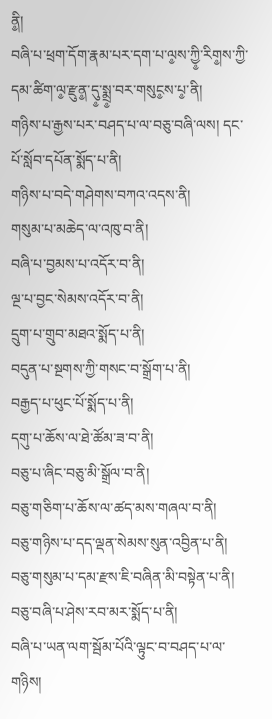ནི༵།
བཞི་པ་ཕྲག་དོག་རྣམ་པར་དག་པ་ལ༵ས་ཀྱི༵་རིག༵ས་ཀྱི་དམ་ཚིག་ལ༵་རྫུན༵་དུ༵་སྨྲ༵་བར་གསུང༵ས་པ༵་ནི།
གཉིས་པ་རྒྱས་པར་བཤད་པ་ལ་བཅུ་བཞི་ལས། དང་པོ་སློབ་དཔོན་སྨོད་པ་ནི།
གཉིས་པ་བདེ་གཤེགས་བཀའ་འདས་ནི།
གསུམ་པ་མཆེད་ལ་འཁུ་བ་ནི།
བཞི་པ་བྱམས་པ་འདོར་བ་ནི།
ལྔ་པ་བྱང་སེམས་འདོར་བ་ནི།
དྲུག་པ་གྲུབ་མཐའ་སྨོད་པ་ནི།
བདུན་པ་སྔགས་ཀྱི་གསང་བ་སྒྲོག་པ་ནི།
བརྒྱད་པ་ཕུང་པོ་སྨོད་པ་ནི།
དགུ་པ་ཆོས་ལ་ཐེ་ཚོམ་ཟ་བ་ནི།
བཅུ་པ་ཞིང་བཅུ་མི་སྒྲོལ་བ་ནི།
བཅུ་གཅིག་པ་ཆོས་ལ་ཚད་མས་གཞལ་བ་ནི།
བཅུ་གཉིས་པ་དད་ལྡན་སེམས་སུན་འབྱིན་པ་ནི།
བཅུ་གསུམ་པ་དམ་རྫས་ཇི་བཞིན་མི་བསྟེན་པ་ནི།
བཅུ་བཞི་པ་ཤེས་རབ་མར་སྨོད་པ་ནི།
བཞི་པ་ཡན་ལག་སྦོམ་པོའི་ལྟུང་བ་བཤད་པ་ལ་གཉིས།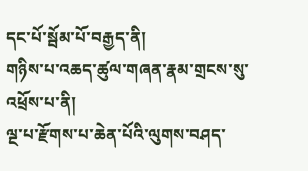དང་པོ་སྦོམ་པོ་བརྒྱད་ནི།
གཉིས་པ་འཆད་ཚུལ་གཞན་རྣམ་གྲངས་སུ་འཕྲོས་པ་ནི།
ལྔ་པ་རྫོགས་པ་ཆེན་པོའི་ལུགས་བཤད་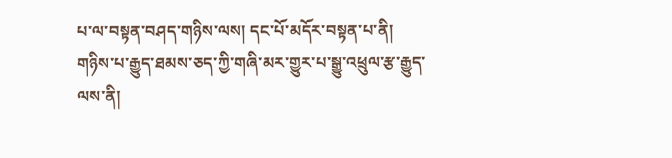པ་ལ་བསྟན་བཤད་གཉིས་ལས། དང་པོ་མདོར་བསྟན་པ་ནི།
གཉིས་པ་རྒྱུད་ཐམས་ཅད་ཀྱི་གཞི་མར་གྱུར་པ་སྒྱུ་འཕྲུལ་རྩ་རྒྱུད་ལས་ནི།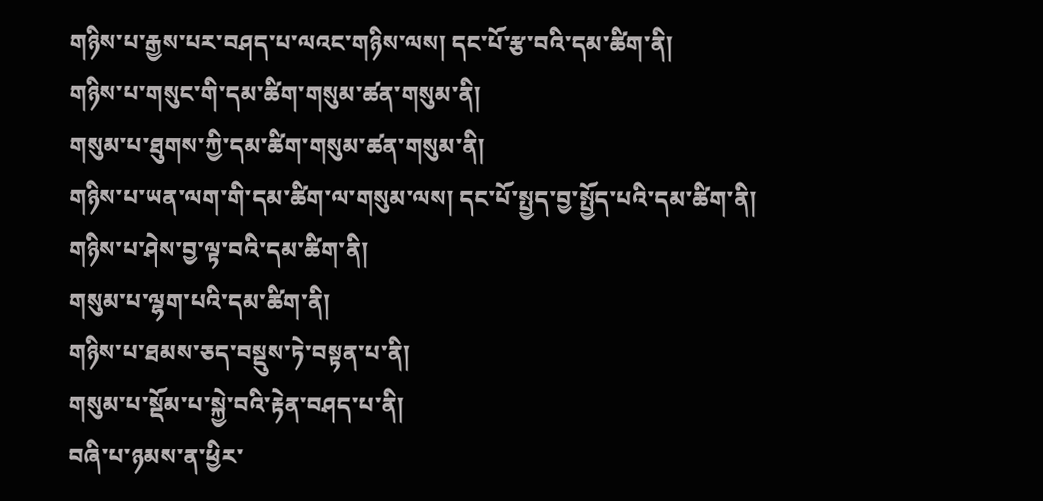གཉིས་པ་རྒྱས་པར་བཤད་པ་ལའང་གཉིས་ལས། དང་པོ་རྩ་བའི་དམ་ཚིག་ནི།
གཉིས་པ་གསུང་གི་དམ་ཚིག་གསུམ་ཚན་གསུམ་ནི།
གསུམ་པ་ཐུགས་ཀྱི་དམ་ཚིག་གསུམ་ཚན་གསུམ་ནི།
གཉིས་པ་ཡན་ལག་གི་དམ་ཚིག་ལ་གསུམ་ལས། དང་པོ་སྤྱད་བྱ་སྤྱོད་པའི་དམ་ཚིག་ནི།
གཉིས་པ་ཤེས་བྱ་ལྟ་བའི་དམ་ཚིག་ནི།
གསུམ་པ་ལྷག་པའི་དམ་ཚིག་ནི།
གཉིས་པ་ཐམས་ཅད་བསྡུས་ཏེ་བསྟན་པ་ནི།
གསུམ་པ་སྡོམ་པ་སྐྱེ་བའི་རྟེན་བཤད་པ་ནི།
བཞི་པ་ཉམས་ན་ཕྱིར་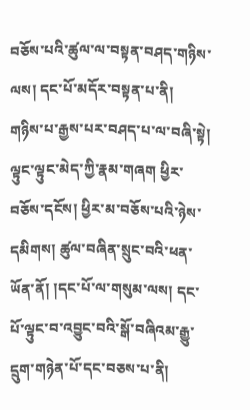བཅོས་པའི་ཚུལ་ལ་བསྟན་བཤད་གཉིས་ལས། དང་པོ་མདོར་བསྟན་པ་ནི།
གཉིས་པ་རྒྱས་པར་བཤད་པ་ལ་བཞི་སྟེ། ལྟུང་ལྟུང་མེད་ཀྱི་རྣམ་གཞག ཕྱིར་བཅོས་དངོས། ཕྱིར་མ་བཅོས་པའི་ཉེས་དམིགས། ཚུལ་བཞིན་སྲུང་བའི་ཕན་ཡོན་ནོ། །དང་པོ་ལ་གསུམ་ལས། དང་པོ་ལྟུང་བ་འབྱུང་བའི་སྒོ་བཞིའམ་རྒྱུ་དྲུག་གཉེན་པོ་དང་བཅས་པ་ནི།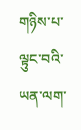གཉིས་པ་ལྟུང་བའི་ཡན་ལག་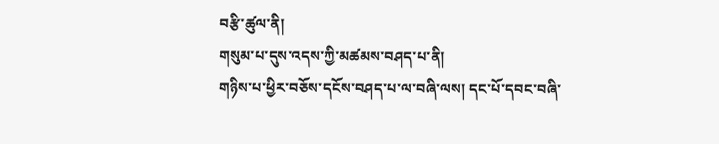བརྩི་ཚུལ་ནི།
གསུམ་པ་དུས་འདས་ཀྱི་མཚམས་བཤད་པ་ནི།
གཉིས་པ་ཕྱིར་བཅོས་དངོས་བཤད་པ་ལ་བཞི་ལས། དང་པོ་དབང་བཞི་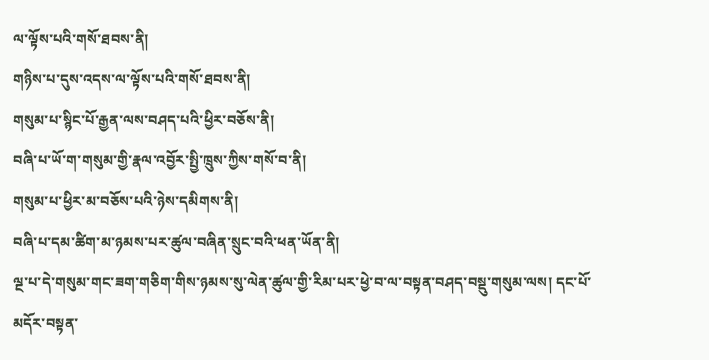ལ་ལྟོས་པའི་གསོ་ཐབས་ནི།
གཉིས་པ་དུས་འདས་ལ་ལྟོས་པའི་གསོ་ཐབས་ནི།
གསུམ་པ་སྙིང་པོ་རྒྱན་ལས་བཤད་པའི་ཕྱིར་བཅོས་ནི།
བཞི་པ་ཡོ་ག་གསུམ་གྱི་རྣལ་འབྱོར་སྤྱི་ཁྲུས་ཀྱིས་གསོ་བ་ནི།
གསུམ་པ་ཕྱིར་མ་བཅོས་པའི་ཉེས་དམིགས་ནི།
བཞི་པ་དམ་ཚིག་མ་ཉམས་པར་ཚུལ་བཞིན་སྲུང་བའི་ཕན་ཡོན་ནི།
ལྔ་པ་དེ་གསུམ་གང་ཟག་གཅིག་གིས་ཉམས་སུ་ལེན་ཚུལ་གྱི་རིམ་པར་ཕྱེ་བ་ལ་བསྟན་བཤད་བསྡུ་གསུམ་ལས། དང་པོ་མདོར་བསྟན་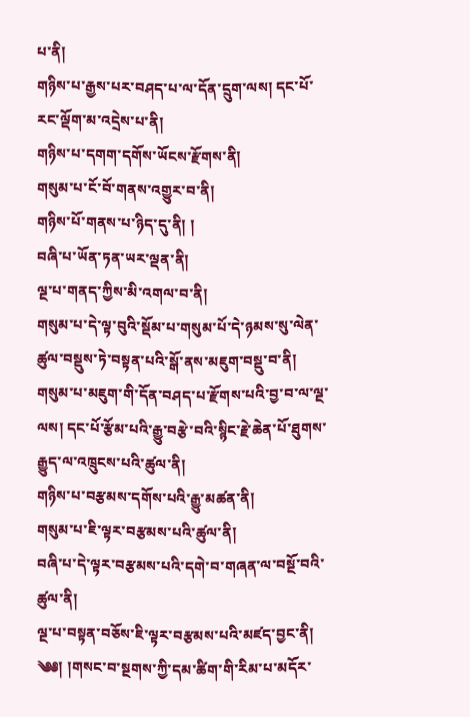པ་ནི།
གཉིས་པ་རྒྱས་པར་བཤད་པ་ལ་དོན་དྲུག་ལས། དང་པོ་རང་ལྡོག་མ་འདྲེས་པ་ནི།
གཉིས་པ་དགག་དགོས་ཡོངས་རྫོགས་ནི།
གསུམ་པ་ངོ་བོ་གནས་འགྱུར་བ་ནི།
གཉིས་པོ་གནས་པ་ཉིད་དུ་ནི། །
བཞི་པ་ཡོན་ཏན་ཡར་ལྡན་ནི།
ལྔ་པ་གནད་ཀྱིས་མི་འགལ་བ་ནི།
གསུམ་པ་དེ་ལྟ་བུའི་སྡོམ་པ་གསུམ་པོ་དེ་ཉམས་སུ་ལེན་ཚུལ་བསྡུས་ཏེ་བསྟན་པའི་སྒོ་ནས་མཇུག་བསྡུ་བ་ནི།
གསུམ་པ་མཇུག་གི་དོན་བཤད་པ་རྫོགས་པའི་བྱ་བ་ལ་ལྔ་ལས། དང་པོ་རྩོམ་པའི་རྒྱུ་བརྩེ་བའི་སྙིང་རྗེ་ཆེན་པོ་ཐུགས་རྒྱུད་ལ་འཁྲུངས་པའི་ཚུལ་ནི།
གཉིས་པ་བརྩམས་དགོས་པའི་རྒྱུ་མཚན་ནི།
གསུམ་པ་ཇི་ལྟར་བརྩམས་པའི་ཚུལ་ནི།
བཞི་པ་དེ་ལྟར་བརྩམས་པའི་དགེ་བ་གཞན་ལ་བསྔོ་བའི་ཚུལ་ནི།
ལྔ་པ་བསྟན་བཅོས་ཇི་ལྟར་བརྩམས་པའི་མཛད་བྱང་ནི།
༄༅། །གསང་བ་སྔགས་ཀྱི་དམ་ཚིག་གི་རིམ་པ་མདོར་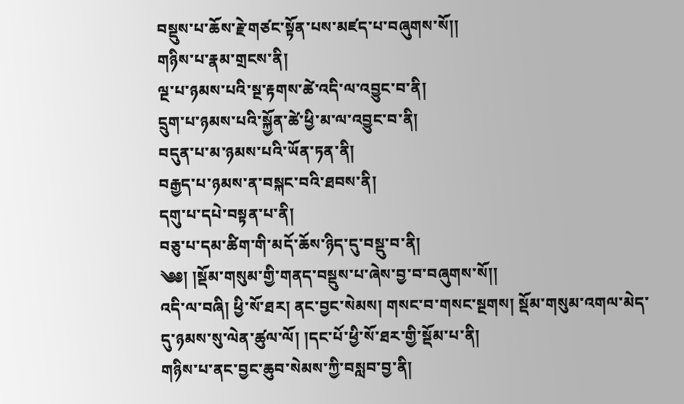བསྡུས་པ་ཆོས་རྗེ་གཙང་སྟོན་པས་མཛད་པ་བཞུགས་སོ།།
གཉིས་པ་རྣམ་གྲངས་ནི།
ལྔ་པ་ཉམས་པའི་སྔ་རྟགས་ཚེ་འདི་ལ་འབྱུང་བ་ནི།
དྲུག་པ་ཉམས་པའི་སྐྱོན་ཚེ་ཕྱི་མ་ལ་འབྱུང་བ་ནི།
བདུན་པ་མ་ཉམས་པའི་ཡོན་ཏན་ནི།
བརྒྱད་པ་ཉམས་ན་བསྐང་བའི་ཐབས་ནི།
དགུ་པ་དཔེ་བསྟན་པ་ནི།
བཅུ་པ་དམ་ཚིག་གི་མདོ་ཆོས་ཉིད་དུ་བསྡུ་བ་ནི།
༄༅། །སྡོམ་གསུམ་གྱི་གནད་བསྡུས་པ་ཞེས་བྱ་བ་བཞུགས་སོ།།
འདི་ལ་བཞི། ཕྱི་སོ་ཐར། ནང་བྱང་སེམས། གསང་བ་གསང་སྔགས། སྡོམ་གསུམ་འགལ་མེད་དུ་ཉམས་སུ་ལེན་ཚུལ་ལོ། །དང་པོ་ཕྱི་སོ་ཐར་གྱི་སྡོམ་པ་ནི།
གཉིས་པ་ནང་བྱང་ཆུབ་སེམས་ཀྱི་བསླབ་བྱ་ནི།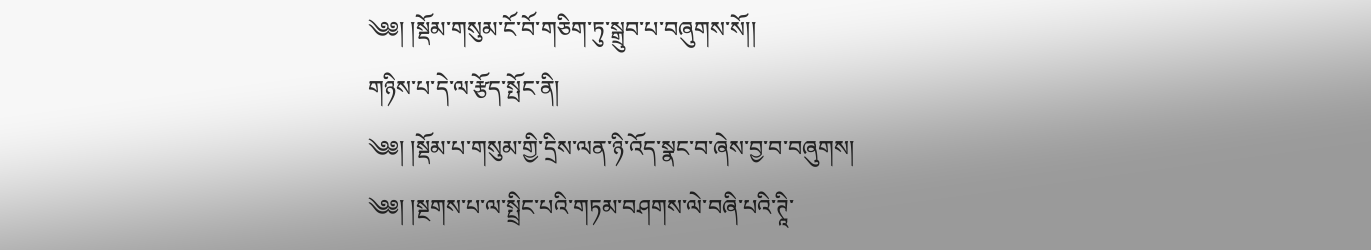༄༅། །སྡོམ་གསུམ་ངོ་བོ་གཅིག་ཏུ་སྒྲུབ་པ་བཞུགས་སོ།།
གཉིས་པ་དེ་ལ་རྩོད་སྤོང་ནི།
༄༅། །སྡོམ་པ་གསུམ་གྱི་དྲིས་ལན་ཉི་འོད་སྣང་བ་ཞེས་བྱ་བ་བཞུགས།
༄༅། །སྔགས་པ་ལ་སྤྲིང་པའི་གཏམ་བཤགས་ལེ་བཞི་པའི་ཊཱི་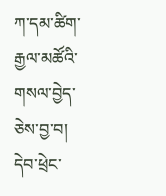ཀ་དམ་ཚིག་རྒྱལ་མཚོའི་གསལ་བྱེད་ཅེས་བྱ་བ།
དེབ་ཕྲེང་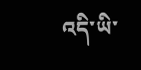འདི་ཡི་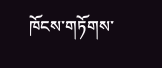ཁོངས་གཏོགས་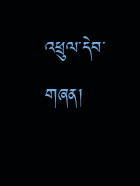འཕྲུལ་དེབ་གཞན།